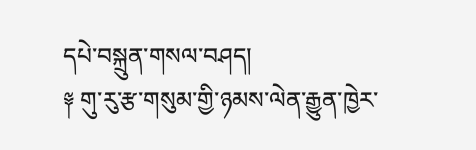དཔེ་བསྐྲུན་གསལ་བཤད།
༈ གུ་རུ་རྩ་གསུམ་གྱི་ཉམས་ལེན་རྒྱུན་ཁྱེར་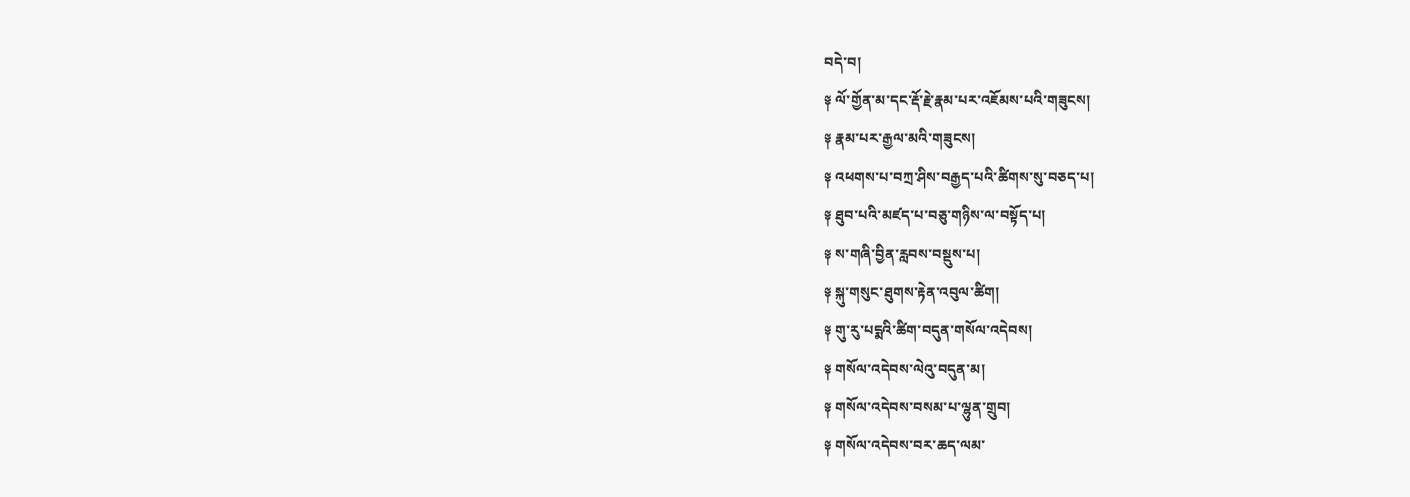བདེ་བ།
༈ ལོ་གྱོན་མ་དང་རྡོ་རྗེ་རྣམ་པར་འཇོམས་པའི་གཟུངས།
༈ རྣམ་པར་རྒྱལ་མའི་གཟུངས།
༈ འཕགས་པ་བཀྲ་ཤིས་བརྒྱད་པའི་ཚིགས་སུ་བཅད་པ།
༈ ཐུབ་པའི་མཛད་པ་བཅུ་གཉིས་ལ་བསྟོད་པ།
༈ ས་གཞི་བྱིན་རླབས་བསྡུས་པ།
༈ སྐུ་གསུང་ཐུགས་རྟེན་འབུལ་ཚིག།
༈ གུ་རུ་པདྨའི་ཚིག་བདུན་གསོལ་འདེབས།
༈ གསོལ་འདེབས་ལེའུ་བདུན་མ།
༈ གསོལ་འདེབས་བསམ་པ་ལྷུན་གྲུབ།
༈ གསོལ་འདེབས་བར་ཆད་ལམ་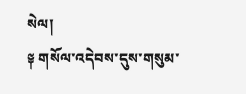སེལ།
༈ གསོལ་འདེབས་དུས་གསུམ་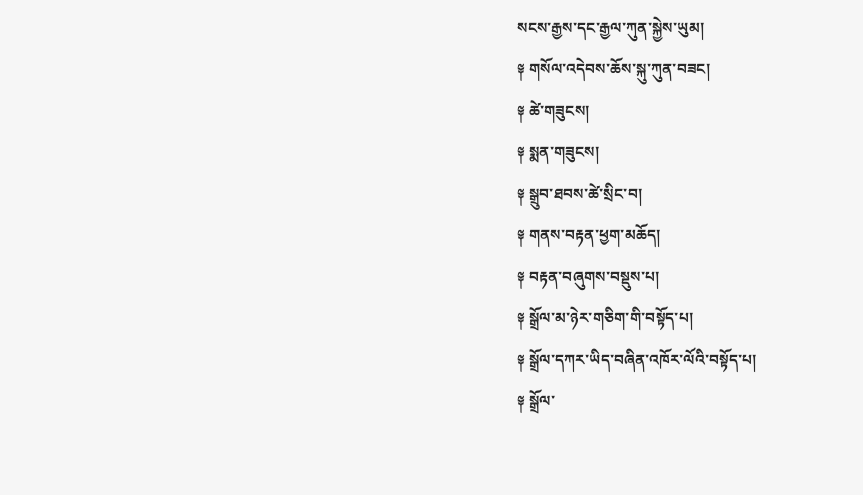སངས་རྒྱས་དང་རྒྱལ་ཀུན་སྐྱེས་ཡུམ།
༈ གསོལ་འདེབས་ཆོས་སྐུ་ཀུན་བཟང།
༈ ཚེ་གཟུངས།
༈ སྨན་གཟུངས།
༈ སྒྲུབ་ཐབས་ཚེ་སྲིང་བ།
༈ གནས་བརྟན་ཕྱག་མཆོད།
༈ བརྟན་བཞུགས་བསྡུས་པ།
༈ སྒྲོལ་མ་ཉེར་གཅིག་གི་བསྟོད་པ།
༈ སྒྲོལ་དཀར་ཡིད་བཞིན་འཁོར་ལོའི་བསྟོད་པ།
༈ སྒྲོལ་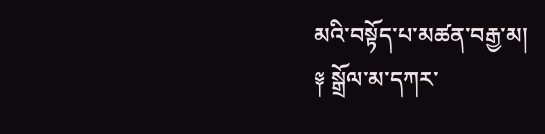མའི་བསྟོད་པ་མཚན་བརྒྱ་མ།
༈ སྒྲོལ་མ་དཀར་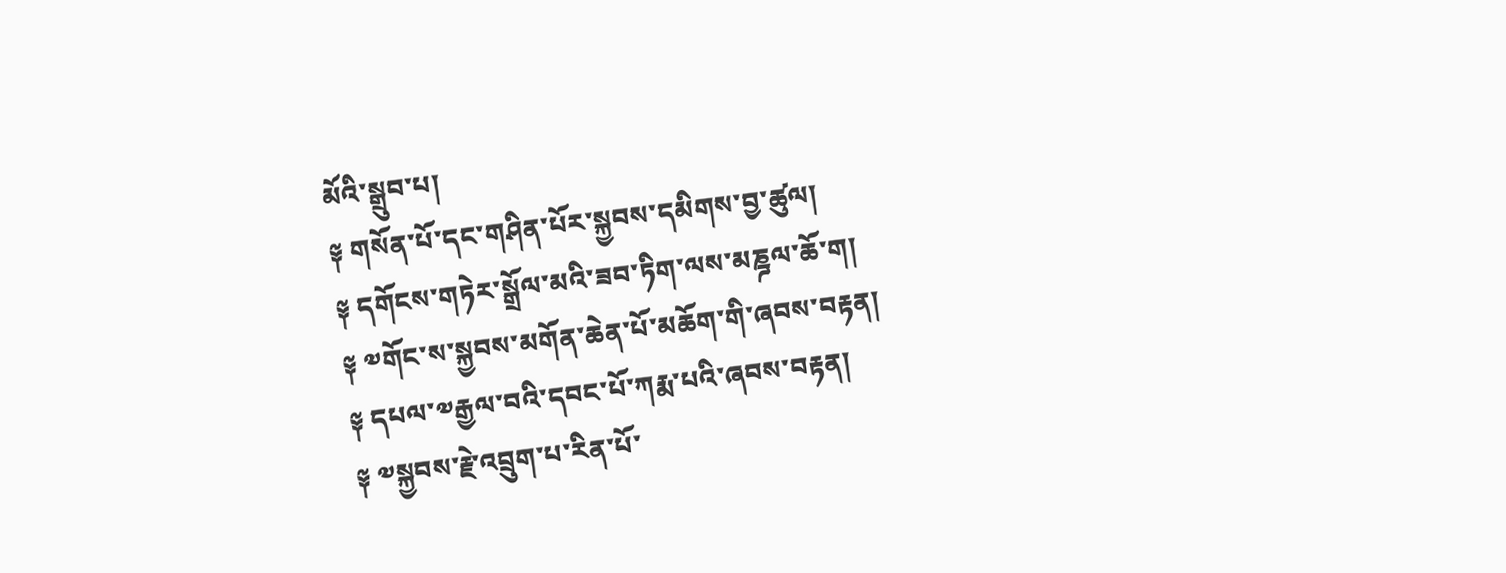མོའི་སྒྲུབ་པ།
༈ གསོན་པོ་དང་གཤིན་པོར་སྐྱབས་དམིགས་བྱ་ཚུལ།
༈ དགོངས་གཏེར་སྒྲོལ་མའི་ཟབ་ཏིག་ལས་མཎྜལ་ཆོ་ག།
༈ ༧གོང་ས་སྐྱབས་མགོན་ཆེན་པོ་མཆོག་གི་ཞབས་བརྟན།
༈ དཔལ་༧རྒྱལ་བའི་དབང་པོ་ཀརྨ་པའི་ཞབས་བརྟན།
༈ ༧སྐྱབས་རྗེ་འབྲུག་པ་རིན་པོ་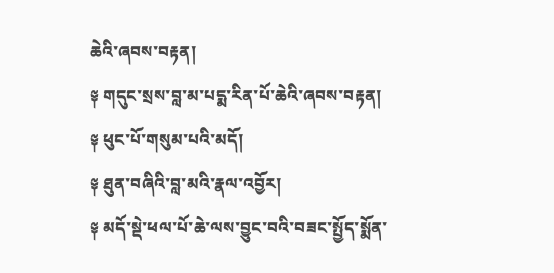ཆེའི་ཞབས་བརྟན།
༈ གདུང་སྲས་བླ་མ་པདྨ་རིན་པོ་ཆེའི་ཞབས་བརྟན།
༈ ཕུང་པོ་གསུམ་པའི་མདོ།
༈ ཐུན་བཞིའི་བླ་མའི་རྣལ་འབྱོར།
༈ མདོ་སྡེ་ཕལ་པོ་ཆེ་ལས་བྱུང་བའི་བཟང་སྤྱོད་སྨོན་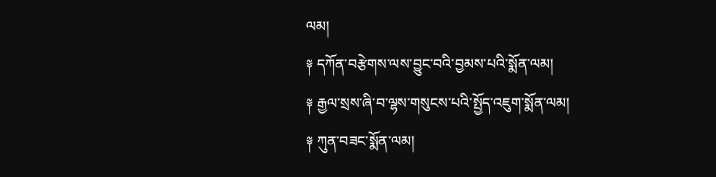ལམ།
༈ དཀོན་བརྩེགས་ལས་བྱུང་བའི་བྱམས་པའི་སྨོན་ལམ།
༈ རྒྱལ་སྲས་ཞི་བ་ལྷས་གསུངས་པའི་སྤྱོད་འཇུག་སྨོན་ལམ།
༈ ཀུན་བཟང་སྨོན་ལམ།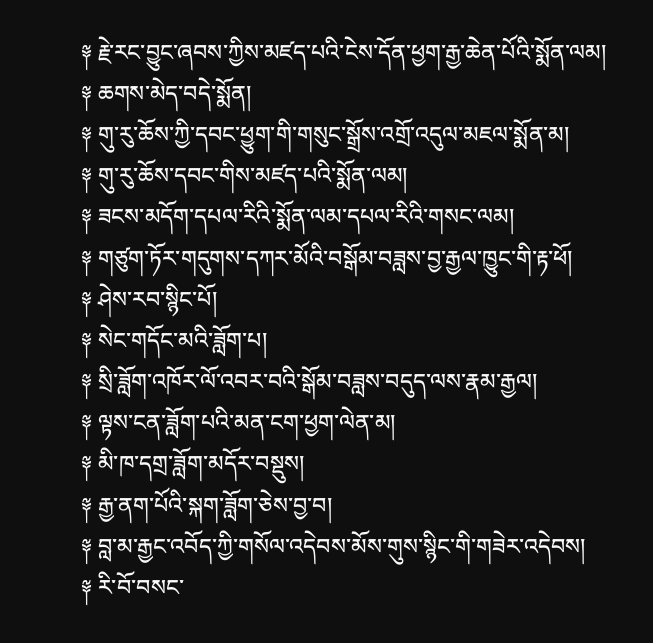༈ རྗེ་རང་བྱུང་ཞབས་ཀྱིས་མཛད་པའི་ངེས་དོན་ཕྱག་རྒྱ་ཆེན་པོའི་སྨོན་ལམ།
༈ ཆགས་མེད་བདེ་སྨོན།
༈ གུ་རུ་ཆོས་ཀྱི་དབང་ཕྱུག་གི་གསུང་སྒྲོས་འགྲོ་འདུལ་མཇལ་སྨོན་མ།
༈ གུ་རུ་ཆོས་དབང་གིས་མཛད་པའི་སྨོན་ལམ།
༈ ཟངས་མདོག་དཔལ་རིའི་སྨོན་ལམ་དཔལ་རིའི་གསང་ལམ།
༈ གཙུག་ཏོར་གདུགས་དཀར་མོའི་བསྒོམ་བཟླས་བྱ་རྒྱལ་ཁྱུང་གི་རྟ་ཕོ།
༈ ཤེས་རབ་སྙིང་པོ།
༈ སེང་གདོང་མའི་ཟློག་པ།
༈ སྲི་ཟློག་འཁོར་ལོ་འབར་བའི་སྒོམ་བཟླས་བདུད་ལས་རྣམ་རྒྱལ།
༈ ལྟས་ངན་ཟློག་པའི་མན་ངག་ཕྱག་ལེན་མ།
༈ མི་ཁ་དགྲ་ཟློག་མདོར་བསྡུས།
༈ རྒྱ་ནག་པོའི་སྐག་ཟློག་ཅེས་བྱ་བ།
༈ བླ་མ་རྒྱང་འབོད་ཀྱི་གསོལ་འདེབས་མོས་གུས་སྙིང་གི་གཟེར་འདེབས།
༈ རི་བོ་བསང་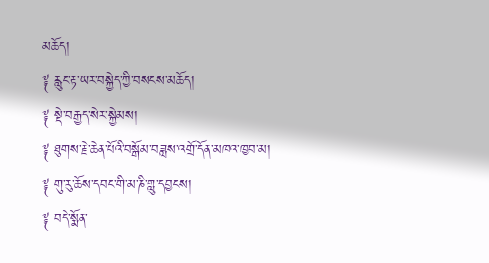མཆོད།
༈ རླུང་རྟ་ཡར་བསྐྱེད་ཀྱི་བསངས་མཆོད།
༈ སྡེ་བརྒྱད་སེར་སྐྱེམས།
༈ ཐུགས་རྗེ་ཆེན་པོའི་བསྒོམ་བཟླས་འགྲོ་དོན་མཁའ་ཁྱབ་མ།
༈ གུ་རུ་ཆོས་དབང་གི་མ་ཎི་གླུ་དབྱངས།
༈ བདེ་སྨོན་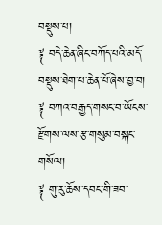བསྡུས་པ།
༈ བདེ་ཆེན་ཞིང་བཀོད་པའི་མདོ་བསྡུས་ཐེག་པ་ཆེན་པོ་ཞེས་བྱ་བ།
༈ བཀའ་བརྒྱད་གསང་བ་ཡོངས་རྫོགས་ལས་རྩ་གསུམ་བསྐང་གསོལ།
༈ གུ་རུ་ཆོས་དབང་གི་ཟབ་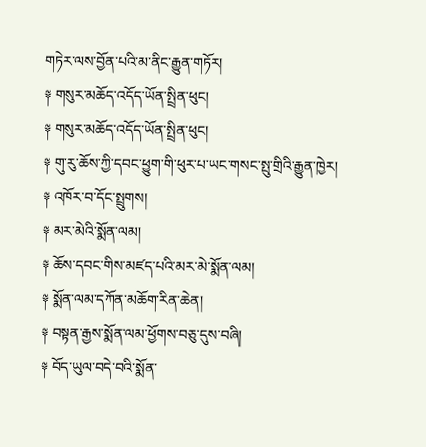གཏེར་ལས་བྱོན་པའི་མ་ནིང་རྒྱུན་གཏོར།
༈ གསུར་མཆོད་འདོད་ཡོན་སྤྲིན་ཕུང།
༈ གསུར་མཆོད་འདོད་ཡོན་སྤྲིན་ཕུང།
༈ གུ་རུ་ཆོས་ཀྱི་དབང་ཕྱུག་གི་ཕུར་པ་ཡང་གསང་སྤུ་གྲིའི་རྒྱུན་ཁྱེར།
༈ འཁོར་བ་དོང་སྤྲུགས།
༈ མར་མེའི་སྨོན་ལམ།
༈ ཆོས་དབང་གིས་མཛད་པའི་མར་མེ་སྨོན་ལམ།
༈ སྨོན་ལམ་དཀོན་མཆོག་རིན་ཆེན།
༈ བསྟན་རྒྱས་སྨོན་ལམ་ཕྱོགས་བཅུ་དུས་བཞི།
༈ བོད་ཡུལ་བདེ་བའི་སྨོན་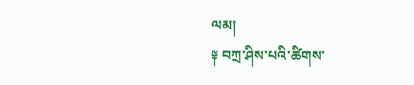ལམ།
༈ བཀྲ་ཤིས་པའི་ཚིགས་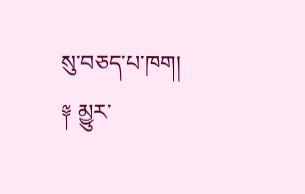སུ་བཅད་པ་ཁག།
༈ མྱུར་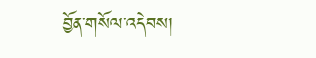བྱོན་གསོལ་འདེབས།